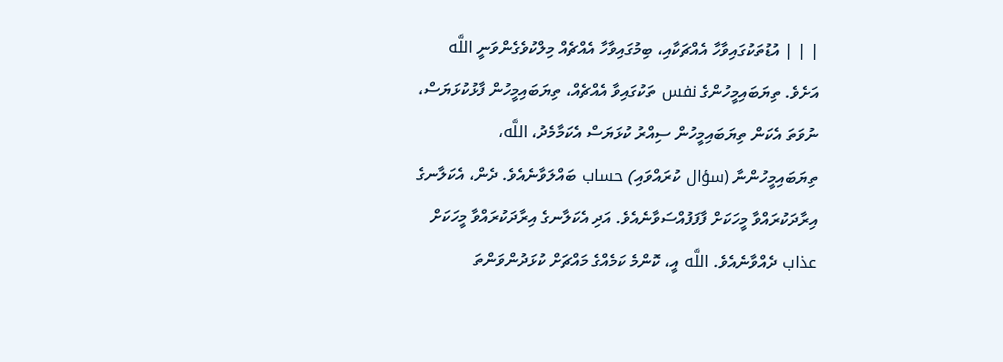| | | އުޑުތަކުގައިވާހާ އެއްޗަކާއި، ބިމުގައިވާހާ އެއްޗެއް މިލްކުވެގެންވަނީ اللَّه އަށެވެ. ތިޔަބައިމީހުންގެ نفس ތަކުގައިވާ އެއްޗެއް، ތިޔަބައިމީހުން ފާޅުކުޅަޔަސް، ނުވަތަ އެކަން ތިޔަބައިމީހުން ސިއްރު ކުޅަޔަސް އެކަމާމެދު، اللَّه، ތިޔަބައިމީހުންނާ (سؤال ކުރައްވައި) حساب ބައްލަވާނެއެވެ. ދެން، އެކަލާނގެ އިރާދަކުރައްވާ މީހަކަށް ފާފަފުއްސަވާނެއެވެ. އަދި އެކަލާނގެ އިރާދަކުރައްވާ މީހަކަށް عذاب ދެއްވާނެއެވެ. اللَّه އީ، ކޮންމެ ކަމެއްގެ މައްޗަށް ކުޅަދުންވަންތަ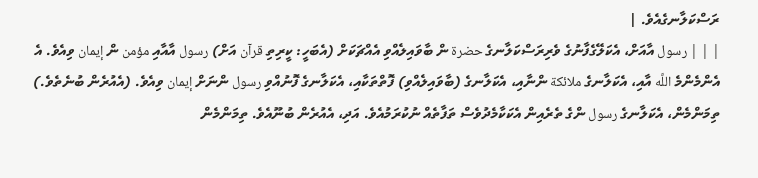ރަސްކަލާނގެއެވެ. |
| | | رسول އާއަށް، އެކަލޭގެފާނުގެ ވެރިރަސްކަލާނގެ حضرة ން ބާވައިލެއްވި އެއްޗަކަށް (އެބަހީ: ކީރިތި قرآن އަށް) رسول އާއާއި مؤمن ން إيمان ވިއެވެ. އެ އެންމެންމެ اللَّه އާއި، އެކަލާނގެ ملائكة ންނާއި، އެކަލާނގެ (ބާވައިލެއްވި) ފޮތްތަކާއި، އެކަލާނގެ ފޮނުއްވި رسول ންނަށް إيمان ވިއެވެ. (އެއުރެން ބުނެތެވެ.) ތިމަންމެން، އެކަލާނގެ رسول ންގެ ތެރެއިން އެކަކާމެދުވެސް ތަފާތެއް ނުކުރަމުއެވެ. އަދި، އެއުރެން ބުނޫއެވެ. ތިމަންމެން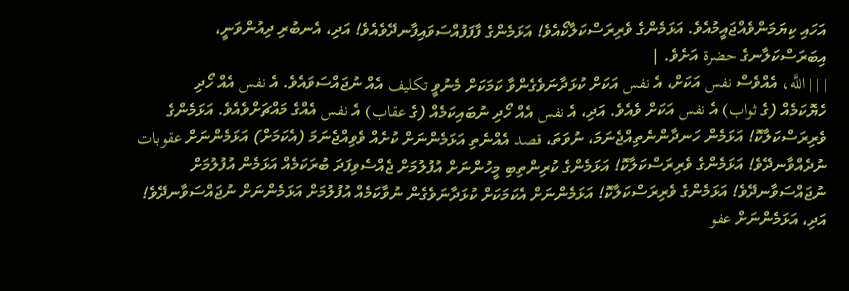އަހައި ކިޔަމަންވެއްޖައީމުއެވެ. އަޅަމެންގެ ވެރިރަސްކަލާކޯއެވެ! އަޅަމެންގެ ފާފަފުއްސަވައިފާނދޭވެއެވެ! އަދި، އެނބުރި ދިއުންވަނީ، އިބަރަސްކަލާނގެ حضرة އަށެވެ. |
| | | اللَّه، އެއްވެސް نفس އަކަށް، އެ نفس އަކަށް ކުޅަދާނަވެގެންވާ ކަމަކަށް މެނުވީ تكليف އެއް ނުޖައްސަވައެވެ. އެ نفس އެއް ހޯދި ހެޔޮކަމެއް (ގެ ثواب) އެ نفس އަކަށް ވެއެވެ. އަދި، އެ نفس އެއް ހޯދި ނުބައިކަމެއް (ގެ عقاب) އެ نفس އެއްގެ މައްޗަށްވެއެވެ. އަޅަމެންގެ ވެރިރަސްކަލާކޮ! އަޅަމެން ހަނދާންނެތިއްޖެނަމަ، ނުވަތަ، قصد އެއްނެތި އަޅަމެންނަށް ކުށެއް ވެވިއްޖެނަމަ (އެކަމަށް) އަޅަމެންނަށް عقوبات ނުދެއްވާނދޭވެ! އަޅަމެންގެ ވެރިރަސްކަލާކޮ! އަޅަމެންގެ ކުރިންތިބި މީހުންނަށް އުފުލުމަށް ޖެއްސެވިފަދަ ބުރަކަމެއް އަޅަމެން އުފުލުމަށް ނުޖައްސަވާނދޭވެ! އަޅަމެންގެ ވެރިރަސްކަލާކޮ! އަޅަމެންނަށް އެކަމަކަށް ކުޅަދާނަވެގެން ނުވާކަމެއް އުފުލުމަށް އަޅަމެންނަށް ނުޖައްސަވާނދޭވެ! އަދި، އަޅަމެންނަށް عفو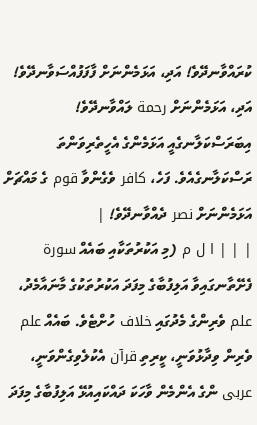ކުރައްވާނދޭވެ! އަދި، އަޅަމެންނަށް ފާފަފުއްސަވާނދޭވެ! އަދި، އަޅަމެންނަށް رحمة ލައްވާނދޭވެ! އިބަރަސްކަލާނގެއީ އަޅަމެންގެ އެހީތެރިވަންތަ ރަސްކަލާނގެއެވެ. ފަހެ، كافر ވެގެންވާ قوم ގެ މައްޗަށް އަޅަމެންނަށް نصر ދެއްވާނދޭވެ! |
| | | ا ل م (މި އަކުރުތަކާއި ބައެއް سورة ފެށޭތާނގައިވާ އަލިފުބާގެ މިފަދަ އަކުރުތަކުގެ މާނައާމެދު، علم ވެރިންގެ މެދުގައި خلاف ހުށްޓެވެ. ބައެއް علم ވެރިން ވިދާޅުވަނީ، ކީރިތި قرآن އެކުލެވިގެންވަނީ، عربى ންގެ އެންމެން ވާހަކަ ދައްކައިއުޅޭ އަލިފުބާގެ މިފަދަ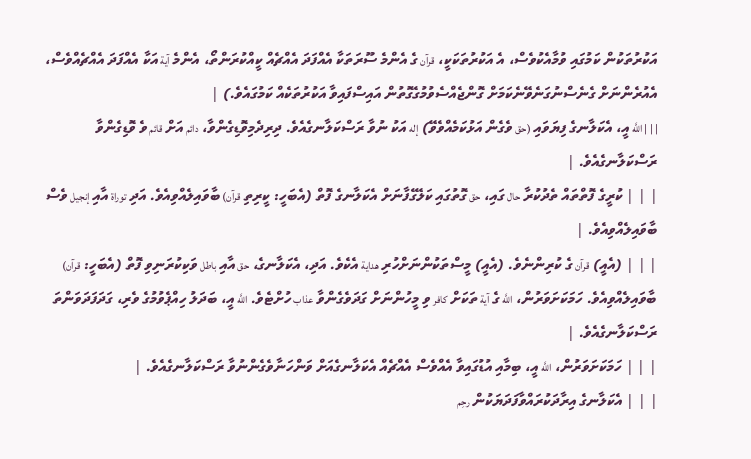އަކުރުތަކުން ކަމުގައި ވުމާއެކުވެސް، އެ އަކުރުތަކަކީ، قرآن ގެ އެންމެ ސޫރަތަކާ އެއްފަދަ އެއްޗެއް ކީއްކުރަންތޯ، އެންމެ آية އަކާ އެއްފަދަ އެއްޗެއްވެސް، އެއުރެންނަށް ގެނެސްނުގަނެވޭނެކަމަށް ގޮންޖެއްސެވުމުގެގޮތުން އައިސްފައިވާ އަކުރުތަކެއް ކަމުގައެވެ.) |
| | | اللَّه އީ، އެކަލާނގެ ފިޔަވައި (حق ވެގެން އަޅުކަމެއްވެވޭ) إله އަކު ނުވާ ރަސްކަލާނގެއެވެ. ދިރިދެމިވޮޑިގެންވާ، دائم އަށް قائم ވެ ވޮޑިގެންވާ ރަސްކަލާނގެއެވެ. |
| | | ކުރީގެ ފޮތްތައް ތެދުކުރާ حال ގައި، حق ގޮތުގައި ކަލޭގެފާނަށް އެކަލާނގެ ފޮތް (އެބަހީ: ކީރިތި قرآن) ބާވައިލެއްވިއެވެ. އަދި توراة އާއި إنجيل ވެސް ބާވައިލެއްވިއެވެ. |
| | | (އެއީ) قرآن ގެ ކުރިންނެވެ. (އެއީ) މީސްތަކުންނަށްހުރި هداية އެކެވެ. އަދި، އެކަލާނގެ، حق އާއި باطل ވަކިކުރަނިވި ފޮތް (އެބަހީ: قرآن) ބާވައިލެއްވިއެވެ. ހަމަކަށަވަރުން، اللَّه ގެ آية ތަކަށް كافر ވި މީހުންނަށް ގަދަވެގެންވާ عذاب ހުށްޓެވެ. اللَّه އީ، ބަދަލު ހިއްޕެވުމުގެ ވެރި، ގަދަފަދަވަންތަ ރަސްކަލާނގެއެވެ. |
| | | ހަމަކަށަވަރުން، اللَّه އީ، ބިމާއި އުޑުގައިވާ އެއްވެސް އެއްޗެއް އެކަލާނގެއަށް ވަންހަނާވެގެންނުވާ ރަސްކަލާނގެއެވެ. |
| | | އެކަލާނގެ އިރާދަކުރައްވާފަދަޔަކުން رحِم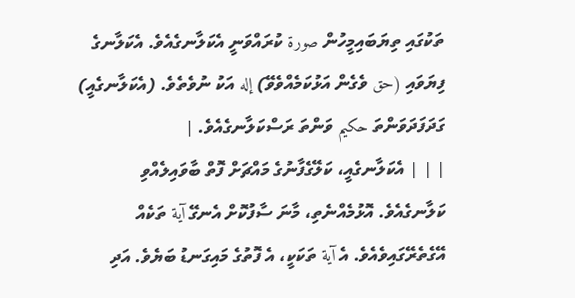ތަކުގައި ތިޔަބައިމީހުން صورة ކުރައްވަނީ އެކަލާނގެއެވެ. އެކަލާނގެ ފިޔަވައި (حق ވެގެން އަޅުކަމެއްވެވޭ) إله އަކު ނުވެތެވެ. (އެކަލާނގެއީ) ގަދަފަދަވަންތަ حكيم ވަންތަ ރަސްކަލާނގެއެވެ. |
| | | އެކަލާނގެއީ، ކަލޭގެފާނުގެ މައްޗަށް ފޮތް ބާވައިލެއްވި ކަލާނގެއެވެ. އޮޅުމެއްނެތި، މާނަ ސާފުކޮށް އެނގޭ آية ތަކެއް އޭގެތެރޭގައިވެއެވެ. އެ آية ތަކަކީ، އެ ފޮތުގެ މައިގަނޑު ބަޔެވެ. އަދި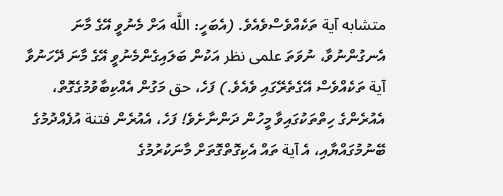متشابه آية ތަކެއްވެސްވެއެވެ. (އެބަހީ: اللَّه އަށް މެނުވީ އޭގެ މާނަ އެނގުންނުވާ، ނުވަތަ علمى نظر އަކުން ބަލައިގެންމެނުވީ އޭގެ މާނަ ދޭހަނުވާ آية ތަކެއްވެސް އޭގެތެރޭގައި ވެއެވެ.) ފަހެ، حق މަގުން އެއްކިބާވުމުގެގޮތް، އެއުރެންގެ ހިތްތަކުގައިވާ މީހުން ދަންނާށެވެ! ފަހެ، އެއުރެން فتنة އުފެއްދުމުގެ ބޭނުމުގައްޔާއި، އެ آية ތައް އެކިގޮތްގޮތަށް މާނަކުރުމުގެ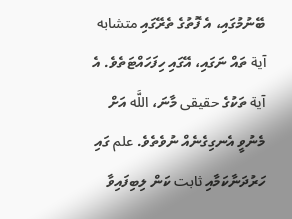ބޭނުމުގައި، އެ ފޮތުގެ ތެރޭގައި متشابه آية ތައް ނަގައި، އޭގައި ހިފަހައްޓަތެވެ. އެ آية ތަކުގެ حقيقى މާނަ، اللَّه އަށް މެނުވީ އެނގިގެނެއް ނުވެތެވެ. علم ގައި ހަރުދަނާކަމާއި ثابت ކަން ލިބިފައިވާ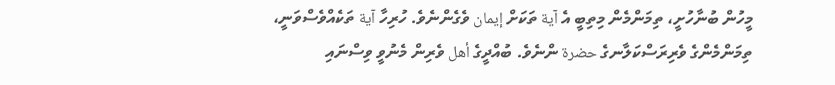މީހުން ބުނާހުށީ، ތިމަންމެން މިތިބީ އެ آية ތަކަށް إيمان ވެގެންނެވެ. ހުރިހާ آية ތަކެއްވެސްވަނީ، ތިމަންމެންގެ ވެރިރަސްކަލާނގެ حضرة ންނެވެ. ބުއްދީގެ أهل ވެރިން މެނުވީ ވިސްނައި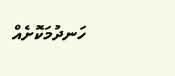ހަނދުމަކޮށެއް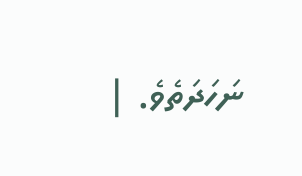ނަހަދަތެވެ. |